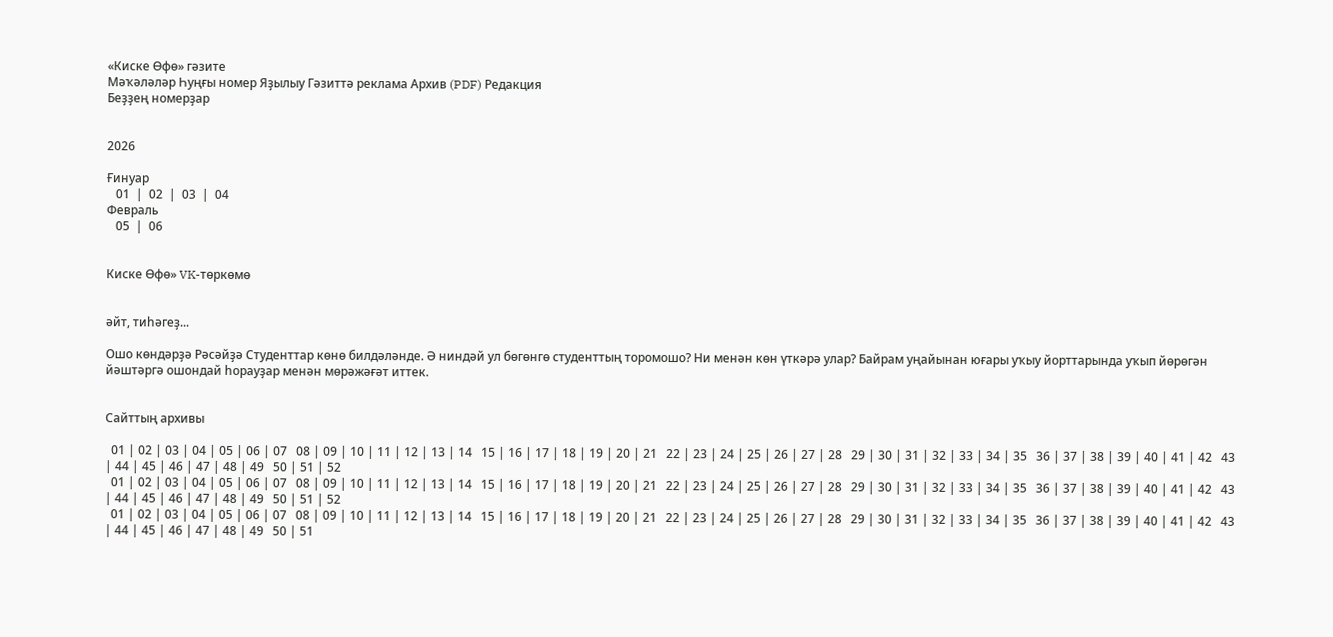«Киске Өфө» гәзите
Мәҡәләләр Һуңғы номер Яҙылыу Гәзиттә реклама Архив (PDF) Редакция
Беҙҙең номерҙар


2026

Ғинуар
   01  |  02  |  03  |  04
Февраль
   05  |  06


Киске Өфө» VK-төркөмө


әйт, тиһәгеҙ...

Ошо көндәрҙә Рәсәйҙә Студенттар көнө билдәләнде. Ә ниндәй ул бөгөнгө студенттың торомошо? Ни менән көн үткәрә улар? Байрам уңайынан юғары уҡыу йорттарында уҡып йөрөгән йәштәргә ошондай һорауҙар менән мөрәжәғәт иттек.


Сайттың архивы

  01 | 02 | 03 | 04 | 05 | 06 | 07   08 | 09 | 10 | 11 | 12 | 13 | 14   15 | 16 | 17 | 18 | 19 | 20 | 21   22 | 23 | 24 | 25 | 26 | 27 | 28   29 | 30 | 31 | 32 | 33 | 34 | 35   36 | 37 | 38 | 39 | 40 | 41 | 42   43 | 44 | 45 | 46 | 47 | 48 | 49   50 | 51 | 52
  01 | 02 | 03 | 04 | 05 | 06 | 07   08 | 09 | 10 | 11 | 12 | 13 | 14   15 | 16 | 17 | 18 | 19 | 20 | 21   22 | 23 | 24 | 25 | 26 | 27 | 28   29 | 30 | 31 | 32 | 33 | 34 | 35   36 | 37 | 38 | 39 | 40 | 41 | 42   43 | 44 | 45 | 46 | 47 | 48 | 49   50 | 51 | 52
  01 | 02 | 03 | 04 | 05 | 06 | 07   08 | 09 | 10 | 11 | 12 | 13 | 14   15 | 16 | 17 | 18 | 19 | 20 | 21   22 | 23 | 24 | 25 | 26 | 27 | 28   29 | 30 | 31 | 32 | 33 | 34 | 35   36 | 37 | 38 | 39 | 40 | 41 | 42   43 | 44 | 45 | 46 | 47 | 48 | 49   50 | 51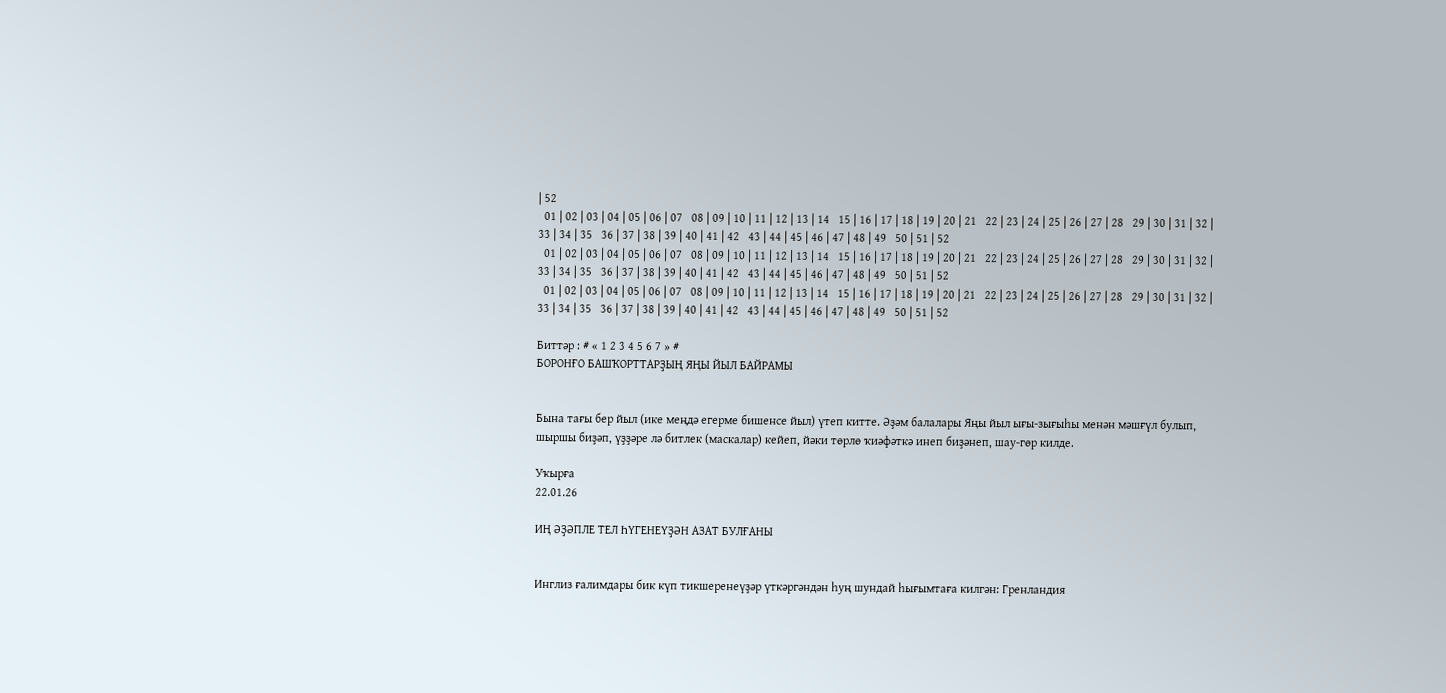| 52
  01 | 02 | 03 | 04 | 05 | 06 | 07   08 | 09 | 10 | 11 | 12 | 13 | 14   15 | 16 | 17 | 18 | 19 | 20 | 21   22 | 23 | 24 | 25 | 26 | 27 | 28   29 | 30 | 31 | 32 | 33 | 34 | 35   36 | 37 | 38 | 39 | 40 | 41 | 42   43 | 44 | 45 | 46 | 47 | 48 | 49   50 | 51 | 52
  01 | 02 | 03 | 04 | 05 | 06 | 07   08 | 09 | 10 | 11 | 12 | 13 | 14   15 | 16 | 17 | 18 | 19 | 20 | 21   22 | 23 | 24 | 25 | 26 | 27 | 28   29 | 30 | 31 | 32 | 33 | 34 | 35   36 | 37 | 38 | 39 | 40 | 41 | 42   43 | 44 | 45 | 46 | 47 | 48 | 49   50 | 51 | 52
  01 | 02 | 03 | 04 | 05 | 06 | 07   08 | 09 | 10 | 11 | 12 | 13 | 14   15 | 16 | 17 | 18 | 19 | 20 | 21   22 | 23 | 24 | 25 | 26 | 27 | 28   29 | 30 | 31 | 32 | 33 | 34 | 35   36 | 37 | 38 | 39 | 40 | 41 | 42   43 | 44 | 45 | 46 | 47 | 48 | 49   50 | 51 | 52

Биттәр : # « 1 2 3 4 5 6 7 » #
БОРОНҒО БАШҠОРТТАРҘЫҢ ЯҢЫ ЙЫЛ БАЙРАМЫ


Бына тағы бер йыл (ике меңдә егерме бишенсе йыл) үтеп китте. Әҙәм балалары Яңы йыл ығы-зығыһы менән мәшғүл булып, шыршы биҙәп, үҙҙәре лә битлек (маскалар) кейеп, йәки төрлө ҡиәфәткә инеп биҙәнеп, шау-гөр килде.

Уҡырға
22.01.26

ИҢ ӘҘӘПЛЕ ТЕЛ ҺҮГЕНЕҮҘӘН АЗАТ БУЛҒАНЫ


Инглиз ғалимдары бик күп тикшеренеүҙәр үткәргәндән һуң шундай һығымтаға килгән: Гренландия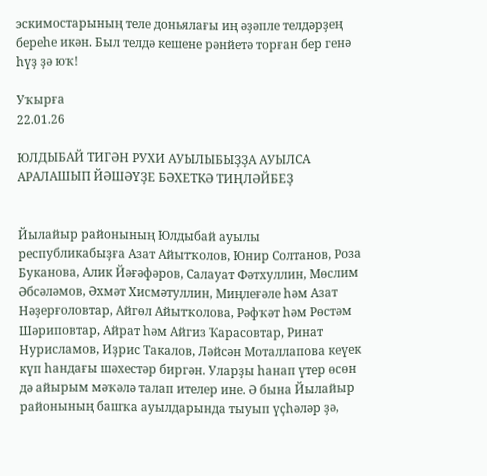эскимостарының теле доньялағы иң әҙәпле телдәрҙең береһе икән. Был телдә кешене рәнйетә торған бер генә һүҙ ҙә юҡ!

Уҡырға
22.01.26

ЮЛДЫБАЙ ТИГӘН РУХИ АУЫЛЫБЫҘҘА АУЫЛСА АРАЛАШЫП ЙӘШӘҮҘЕ БӘХЕТКӘ ТИҢЛӘЙБЕҘ


Йылайыр районының Юлдыбай ауылы республикабыҙға Азат Айытҡолов, Юнир Солтанов, Роза Буканова, Алик Йәғәфәров, Салауат Фәтхуллин, Мөслим Әбсәләмов, Әхмәт Хисмәтуллин, Миңлеғәле һәм Азат Нәҙерғоловтар, Айгөл Айытҡолова, Рәфҡәт һәм Рөстәм Шәриповтар, Айрат һәм Айгиз Ҡарасовтар, Ринат Нурисламов, Иҙрис Такалов, Ләйсән Моталлапова кеүек күп һандағы шәхестәр биргән. Уларҙы һанап үтер өсөн дә айырым мәҡәлә талап ителер ине. Ә бына Йылайыр районының башҡа ауылдарында тыуып үҫһәләр ҙә,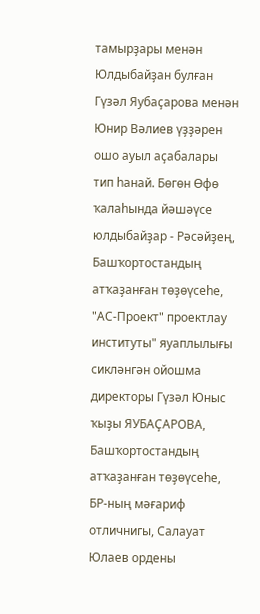тамырҙары менән Юлдыбайҙан булған Гүзәл Яубаҫарова менән Юнир Вәлиев үҙҙәрен ошо ауыл аҫабалары тип һанай. Бөгөн Өфө ҡалаһында йәшәүсе юлдыбайҙар - Рәсәйҙең, Башҡортостандың атҡаҙанған төҙөүсеһе, "АС-Проект" проектлау институты" яуаплылығы сикләнгән ойошма директоры Гүзәл Юныс ҡыҙы ЯУБАҪАРОВА, Башҡортостандың атҡаҙанған төҙөүсеһе, БР-ның мәғариф отличнигы, Салауат Юлаев ордены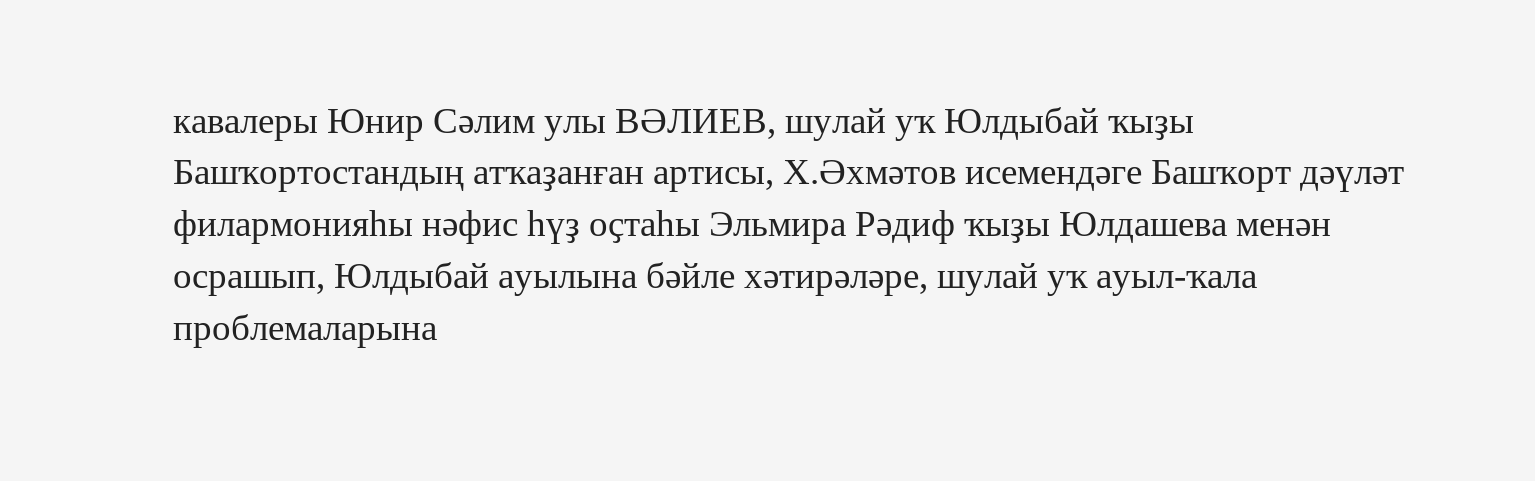кавалеры Юнир Сәлим улы ВӘЛИЕВ, шулай уҡ Юлдыбай ҡыҙы Башҡортостандың атҡаҙанған артисы, Х.Әхмәтов исемендәге Башҡорт дәүләт филармонияһы нәфис һүҙ оҫтаһы Эльмира Рәдиф ҡыҙы Юлдашева менән осрашып, Юлдыбай ауылына бәйле хәтирәләре, шулай уҡ ауыл-ҡала проблемаларына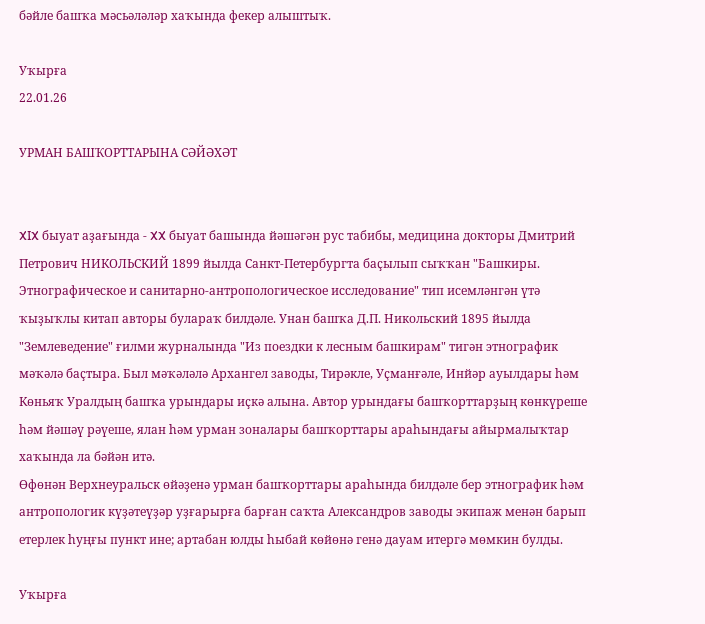бәйле башҡа мәсьәләләр хаҡында фекер алыштыҡ.

Уҡырға
22.01.26

УРМАН БАШҠОРТТАРЫНА СӘЙӘХӘТ


XIX быуат аҙағында - XX быуат башында йәшәгән рус табибы, медицина докторы Дмитрий Петрович НИКОЛЬСКИЙ 1899 йылда Санкт-Петербургта баҫылып сыҡҡан "Башкиры. Этнографическое и санитарно-антропологическое исследование" тип исемләнгән үтә ҡыҙыҡлы китап авторы булараҡ билдәле. Унан башҡа Д.П. Никольский 1895 йылда "Землеведение" ғилми журналында "Из поездки к лесным башкирам" тигән этнографик мәҡәлә баҫтыра. Был мәҡәләлә Архангел заводы, Тирәкле, Уҫманғәле, Инйәр ауылдары һәм Көньяҡ Уралдың башҡа урындары иҫкә алына. Автор урындағы башҡорттарҙың көнкүреше һәм йәшәү рәүеше, ялан һәм урман зоналары башҡорттары араһындағы айырмалыҡтар хаҡында ла бәйән итә.
Өфөнән Верхнеуральск өйәҙенә урман башҡорттары араһында билдәле бер этнографик һәм антропологик күҙәтеүҙәр уҙғарырға барған саҡта Александров заводы экипаж менән барып етерлек һуңғы пункт ине; артабан юлды һыбай көйөнә генә дауам итергә мөмкин булды.

Уҡырға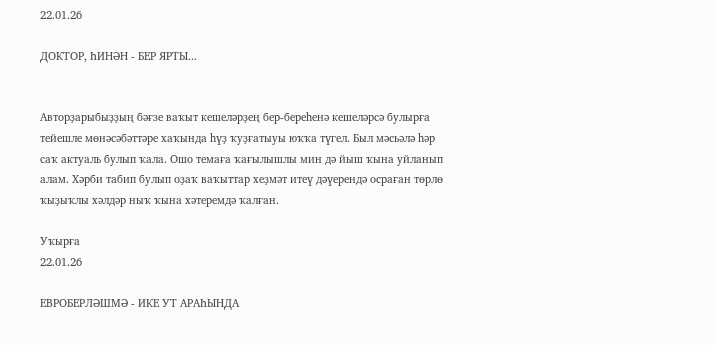22.01.26

ДОКТОР, ҺИНӘН - БЕР ЯРТЫ...


Авторҙарыбыҙҙың бәғзе ваҡыт кешеләрҙең бер-береһенә кешеләрсә булырға тейешле мөнәсәбәттәре хаҡында һүҙ ҡуҙғатыуы юҡҡа түгел. Был мәсьәлә һәр саҡ актуаль булып ҡала. Ошо темаға ҡағылышлы мин дә йыш ҡына уйланып алам. Хәрби табип булып оҙаҡ ваҡыттар хеҙмәт итеү дәүерендә осраған төрлө ҡыҙыҡлы хәлдәр ныҡ ҡына хәтеремдә ҡалған.

Уҡырға
22.01.26

ЕВРОБЕРЛӘШМӘ - ИКЕ УТ АРАҺЫНДА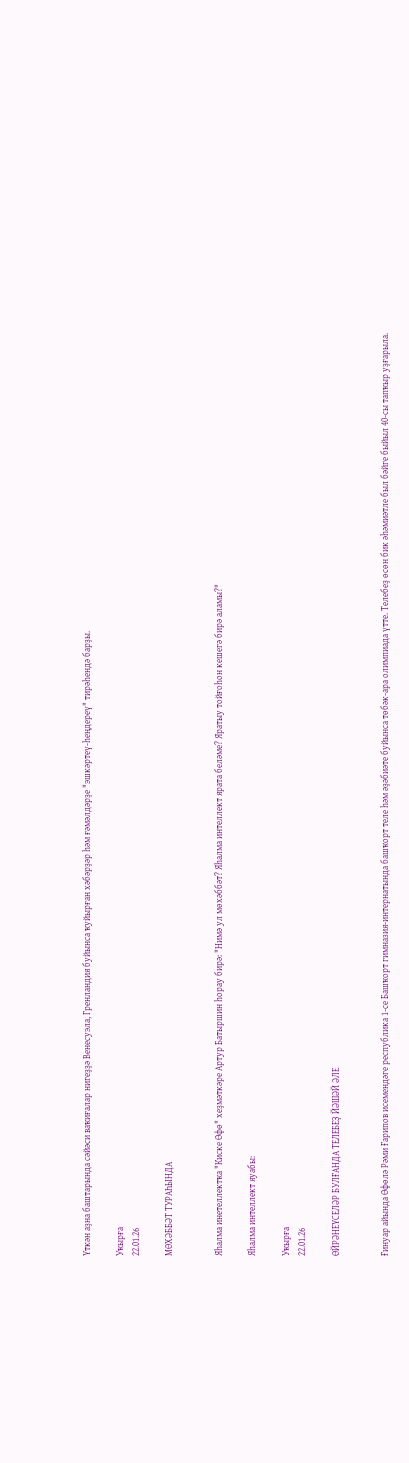Үткән аҙна баштарында сәйәси ваҡиғалар нигеҙҙә Венесуэла, Гренландия буйынса ҡуйырған хәбәрҙәр һәм ғәмәлдәрҙе "эшкәртеү-һеңдереү" тирәһендә барҙы.

Уҡырға
22.01.26

МӨХӘББӘТ ТУРАҺЫНДА


Яһалма инетеллектҡа "Киске Өфө" хеҙмәткәре Артур Батыршин һорау бирә: "Нимә ул мөхәббәт? Яһалма интеллект ярата беләме? Яратыу тойғоһон кешегә бирә аламы?"

Яһалма интеллект яуабы:

Уҡырға
22.01.26

ӨЙРӘНЕҮСЕЛӘР БУЛҒАНДА ТЕЛЕБЕҘ ЙӘШӘЙ ӘЛЕ


Ғинуар айында Өфөлә Рәми Ғарипов исемендәге республика 1-се Башҡорт гимназия-интернатында башҡорт теле һәм әҙәбиәте буйынса төбәк-ара олимпиада үтте. Телебеҙ өсөн бик әһәмиәтле был бәйге быйыл 40-сы тапҡыр уҙғарыла.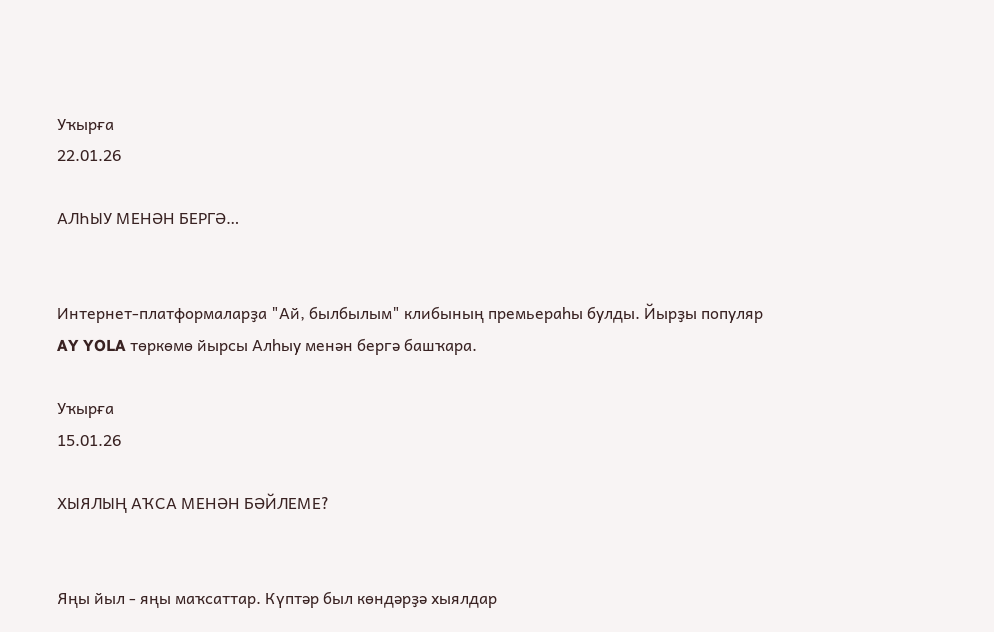Уҡырға
22.01.26

АЛҺЫУ МЕНӘН БЕРГӘ…


Интернет-платформаларҙа "Ай, былбылым" клибының премьераһы булды. Йырҙы популяр AY YOLA төркөмө йырсы Алһыу менән бергә башҡара.

Уҡырға
15.01.26

ХЫЯЛЫҢ АҠСА МЕНӘН БӘЙЛЕМЕ?


Яңы йыл - яңы маҡсаттар. Күптәр был көндәрҙә хыялдар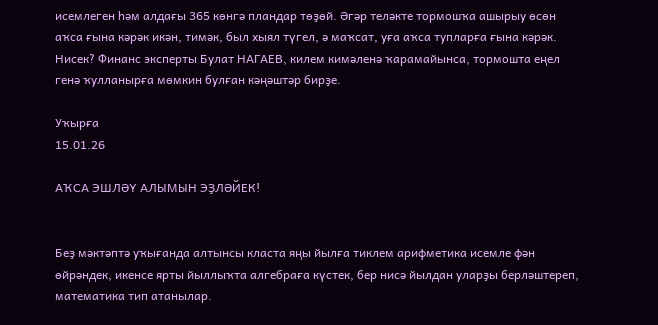исемлеген һәм алдағы 365 көнгә пландар төҙөй. Әгәр теләкте тормошҡа ашырыу өсөн аҡса ғына кәрәк икән, тимәк, был хыял түгел, ә маҡсат, уға аҡса тупларға ғына кәрәк. Нисек? Финанс эксперты Булат НАГАЕВ, килем кимәленә ҡарамайынса, тормошта еңел генә ҡулланырға мөмкин булған кәңәштәр бирҙе.

Уҡырға
15.01.26

АҠСА ЭШЛӘҮ АЛЫМЫН ЭҘЛӘЙЕК!


Беҙ мәктәптә уҡығанда алтынсы класта яңы йылға тиклем арифметика исемле фән өйрәндек, икенсе ярты йыллыҡта алгебраға күстек, бер нисә йылдан уларҙы берләштереп, математика тип атанылар.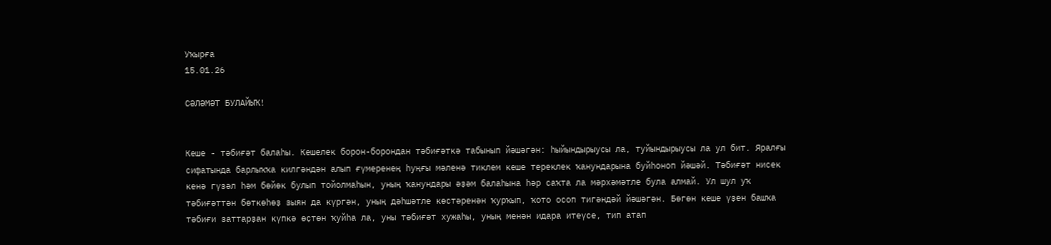Уҡырға
15.01.26

СӘЛӘМӘТ БУЛАЙЫҠ!


Кеше - тәбиғәт балаһы. Кешелек борон-борондан тәбиғәткә табынып йәшәгән: һыйындырыусы ла, туйындырыусы ла ул бит. Яралғы сифатында барлыҡҡа килгәндән алып ғүмеренең һуңғы мәленә тиклем кеше тереклек ҡанундарына буйһоноп йәшәй. Тәбиғәт нисек кенә гүзәл һәм бөйөк булып тойолмаһын, уның ҡанундары әҙәм балаһына һәр саҡта ла мәрхәмәтле була алмай. Ул шул уҡ тәбиғәттән бөткөһөҙ зыян да күргән, уның дәһшәтле көстәренән ҡурҡып, ҡото осоп тигәндәй йәшәгән. Бөгөн кеше үҙен башҡа тәбиғи заттарҙан күпкә өҫтөн ҡуйһа ла, уны тәбиғәт хужаһы, уның менән идара итеүсе, тип атап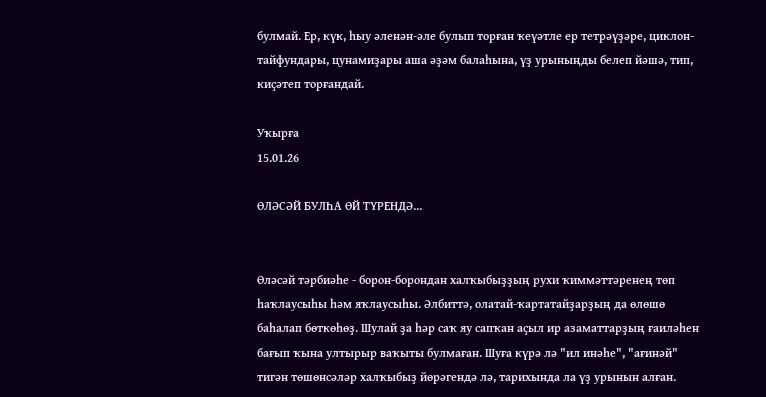булмай. Ер, күк, һыу әленән-әле булып торған ҡеүәтле ер тетрәүҙәре, циклон-тайфундары, цунамиҙары аша әҙәм балаһына, үҙ урыныңды белеп йәшә, тип, киҫәтеп торғандай.

Уҡырға
15.01.26

ӨЛӘСӘЙ БУЛҺА ӨЙ ТҮРЕНДӘ...


Өләсәй тәрбиәһе - борон-борондан халҡыбыҙҙың рухи ҡиммәттәренең төп һаҡлаусыһы һәм яҡлаусыһы. Әлбиттә, олатай-ҡартатайҙарҙың да өлөшө баһалап бөткөһөҙ. Шулай ҙа һәр саҡ яу сапҡан аҫыл ир азаматтарҙың ғаиләһен бағып ҡына ултырыр ваҡыты булмаған. Шуға күрә лә "ил инәһе", "ағинәй" тигән төшөнсәләр халҡыбыҙ йөрәгендә лә, тарихында ла үҙ урынын алған.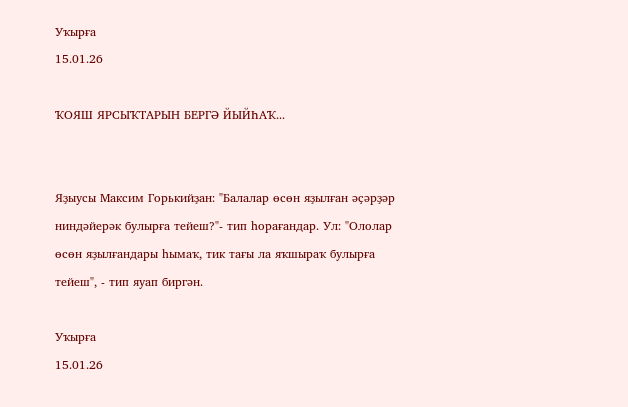Уҡырға
15.01.26

ҠОЯШ ЯРСЫҠТАРЫН БЕРГӘ ЙЫЙҺАҠ...


Яҙыусы Максим Горькийҙан: "Балалар өсөн яҙылған әҫәрҙәр ниндәйерәк булырға тейеш?"- тип һорағандар. Ул: "Ололар өсөн яҙылғандары һымаҡ, тик тағы ла яҡшыраҡ булырға тейеш", - тип яуап биргән.

Уҡырға
15.01.26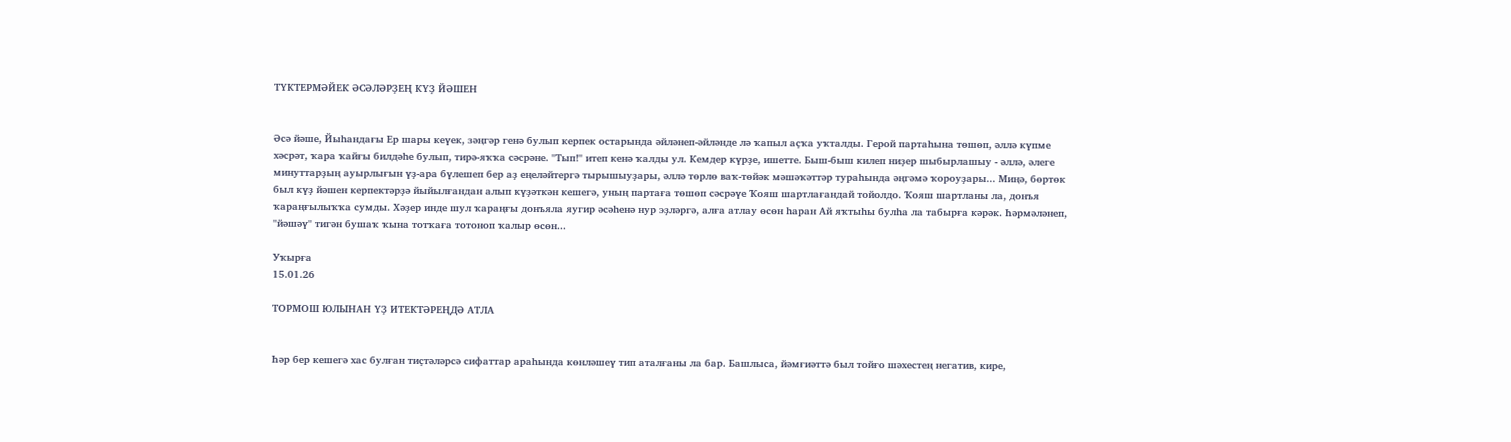ТҮКТЕРМӘЙЕК ӘСӘЛӘРҘЕҢ КҮҘ ЙӘШЕН


Әсә йәше, Йыһандағы Ер шары кеүек, зәңгәр генә булып керпек остарында әйләнеп-әйләнде лә ҡапыл аҫҡа уҡталды. Герой партаһына төшөп, әллә күпме хәсрәт, ҡара ҡайғы билдәһе булып, тирә-яҡҡа сәсрәне. "Тып!" итеп кенә ҡалды ул. Кемдер күрҙе, ишетте. Быш-быш килеп ниҙер шыбырлашыу - әллә, әлеге минуттарҙың ауырлығын үҙ-ара бүлешеп бер аҙ еңеләйтергә тырышыуҙары, әллә төрлө ваҡ-төйәк мәшәҡәттәр тураһында әңгәмә ҡороуҙары... Миңә, бөртөк был күҙ йәшен керпектәрҙә йыйылғандан алып күҙәткән кешегә, уның партаға төшөп сәсрәүе Ҡояш шартлағандай тойолдо. Ҡояш шартланы ла, донъя ҡараңғылыҡҡа сумды. Хәҙер инде шул ҡараңғы донъяла яугир әсәһенә нур эҙләргә, алға атлау өсөн һаран Ай яҡтыһы булһа ла табырға кәрәк. Һәрмәләнеп, "йәшәү" тигән бушаҡ ҡына тотҡаға тотоноп ҡалыр өсөн...

Уҡырға
15.01.26

ТОРМОШ ЮЛЫНАН ҮҘ ИТЕКТӘРЕҢДӘ АТЛА


Һәр бер кешегә хас булған тиҫтәләрсә сифаттар араһында көнләшеү тип аталғаны ла бар. Башлыса, йәмғиәттә был тойғо шәхестең негатив, кире,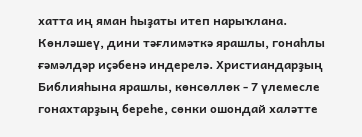хатта иң яман һыҙаты итеп нарыҡлана. Көнләшеү, дини тәғлимәткә ярашлы, гонаһлы ғәмәлдәр иҫәбенә индерелә. Христиандарҙың Библияһына ярашлы, көнсөллөк - 7 үлемесле гонахтарҙың береһе, сөнки ошондай халәтте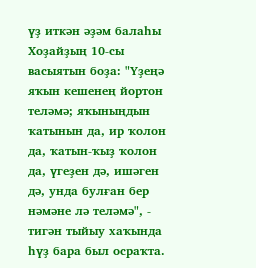үҙ иткән әҙәм балаһы Хоҙайҙың 10-сы васыятын боҙа: "Үҙеңә яҡын кешенең йортон теләмә; яҡыныңдын ҡатынын да, ир ҡолон да, ҡатын-ҡыҙ ҡолон да, үгеҙен дә, ишәген дә, унда булған бер нәмәне лә теләмә", - тигән тыйыу хаҡында һүҙ бара был осраҡта.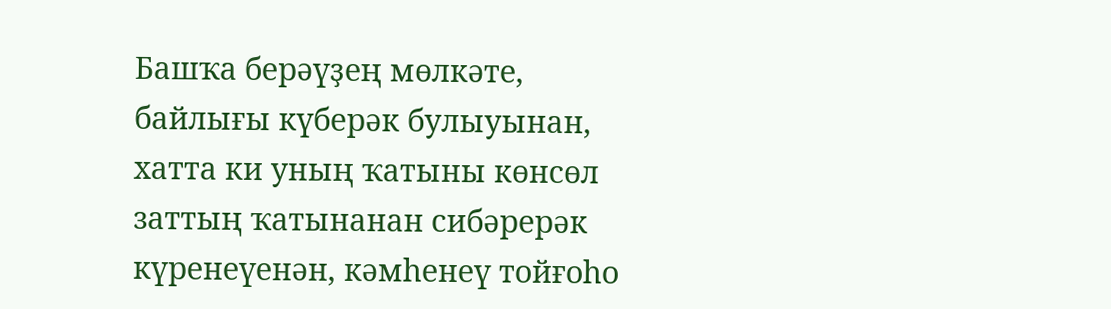Башҡа берәүҙең мөлкәте, байлығы күберәк булыуынан, хатта ки уның ҡатыны көнсөл заттың ҡатынанан сибәрерәк күренеүенән, кәмһенеү тойғоһо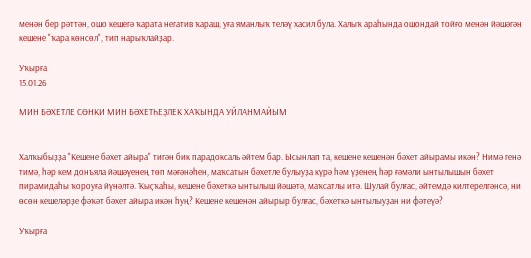менән бер рәттән, ошо кешегә ҡарата негатив ҡараш, уға яманлыҡ теләү хасил була. Халыҡ араһында ошондай тойғо менән йәшәгән кешене "ҡара көнсөл", тип нарыҡлайҙар.

Уҡырға
15.01.26

МИН БӘХЕТЛЕ СӨНКИ МИН БӘХЕТҺЕҘЛЕК ХАҠЫНДА УЙЛАНМАЙЫМ


Халҡыбыҙҙа "Кешене бәхет айыра" тигән бик парадоксаль әйтем бар. Ысынлап та, кешене кешенән бәхет айырамы икән? Нимә генә тимә, һәр кем донъяла йәшәүенең төп мәғәнәһен, маҡсатын бәхетле булыуҙа күрә һәм үҙенең һәр ғәмәли ынтылышын бәхет пирамидаһы ҡороуға йүнәлтә. Ҡыҫҡаһы, кешене бәхеткә ынтылыш йәшәтә, маҡсатлы итә. Шулай булғас, әйтемдә килтерелгәнсә, ни өсөн кешеләрҙе фәҡәт бәхет айыра икән һуң? Кешене кешенән айырыр булғас, бәхеткә ынтылыуҙан ни фәтеүә?

Уҡырға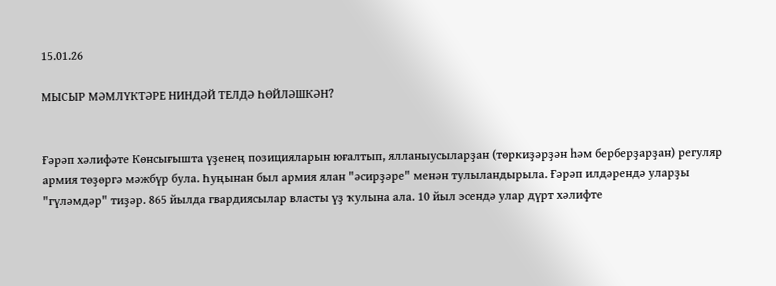15.01.26

МЫСЫР МӘМЛҮКТӘРЕ НИНДӘЙ ТЕЛДӘ ҺӨЙЛӘШКӘН?


Ғәрәп хәлифәте Көнсығышта үҙенең позицияларын юғалтып, ялланыусыларҙан (төркиҙәрҙән һәм берберҙарҙан) регуляр армия төҙөргә мәжбүр була. Һуңынан был армия ялан "әсирҙәре" менән тулыландырыла. Ғәрәп илдәрендә уларҙы "гүләмдәр" тиҙәр. 865 йылда гвардиясылар власты үҙ ҡулына ала. 10 йыл эсендә улар дүрт хәлифте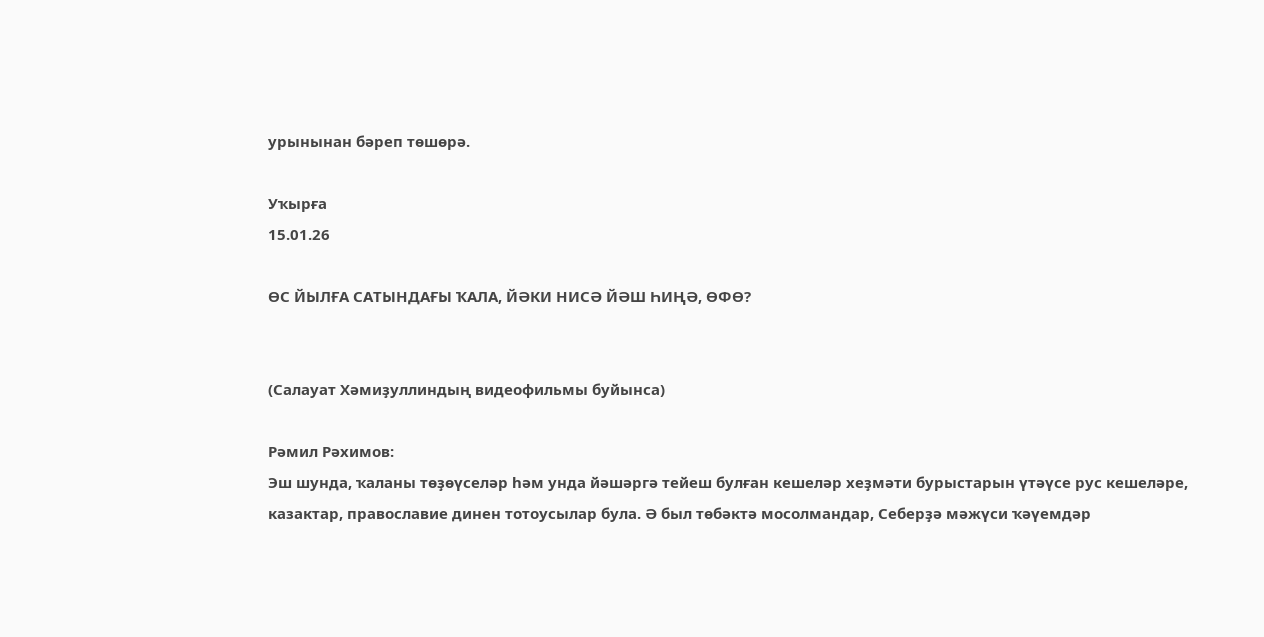урынынан бәреп төшөрә.

Уҡырға
15.01.26

ӨС ЙЫЛҒА САТЫНДАҒЫ ҠАЛА, ЙӘКИ НИСӘ ЙӘШ ҺИҢӘ, ӨФӨ?


(Салауат Хәмиҙуллиндың видеофильмы буйынса)

Рәмил Рәхимов:
Эш шунда, ҡаланы төҙөүселәр һәм унда йәшәргә тейеш булған кешеләр хеҙмәти бурыстарын үтәүсе рус кешеләре, казактар, православие динен тотоусылар була. Ә был төбәктә мосолмандар, Себерҙә мәжүси ҡәүемдәр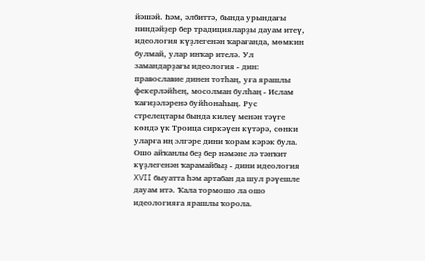йәшәй. Һәм, әлбиттә, бында урындағы ниндәйҙер бер традицияларҙы дауам итеү, идеология күҙлегенән ҡарағанда, мөмкин булмай, улар инҡар ителә. Ул замандарҙағы идеология - дин: православие динен тотһаң, уға ярашлы фекерләйһең, мосолман булһаң - Ислам ҡағиҙәләренә буйһонаһың. Рус стрелецтары бында килеү менән тәүге көндә үк Троица сиркәүен күтәрә, сөнки уларға иң элгәре дини ҡорам кәрәк була. Ошо айҡанлы беҙ бер нәмәне лә тәнҡит күҙлегенән ҡарамайбыҙ - дини идеология XVII быуатта һәм артабан да шул рәүешле дауам итә. Ҡала тормошо ла ошо идеологияға ярашлы ҡорола.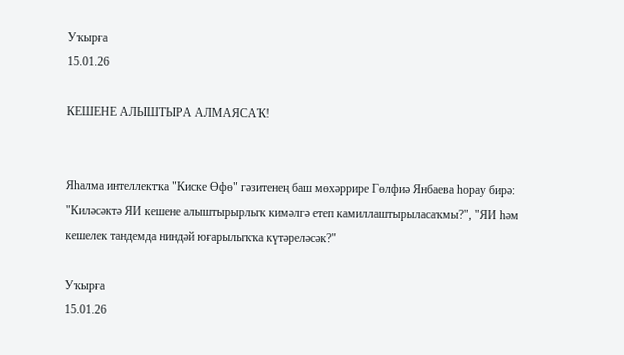Уҡырға
15.01.26

КЕШЕНЕ АЛЫШТЫРА АЛМАЯСАҠ!


Яһалма интеллектҡа "Киске Өфө" гәзитенең баш мөхәррире Гөлфиә Янбаева һорау бирә: "Киләсәктә ЯИ кешене алыштырырлыҡ кимәлгә етеп камиллаштырыласаҡмы?", "ЯИ һәм кешелек тандемда ниндәй юғарылыҡҡа күтәреләсәк?"

Уҡырға
15.01.26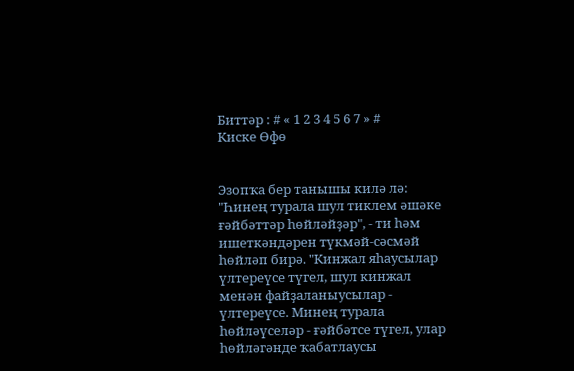Биттәр : # « 1 2 3 4 5 6 7 » #
Киске Өфө


Эзопҡа бер танышы килә лә: "Һинең турала шул тиклем әшәке ғәйбәттәр һөйләйҙәр", - ти һәм ишеткәндәрен түкмәй-сәсмәй һөйләп бирә. "Кинжал яһаусылар үлтереүсе түгел, шул кинжал менән файҙаланыусылар - үлтереүсе. Минең турала һөйләүселәр - ғәйбәтсе түгел, улар һөйләгәнде ҡабатлаусы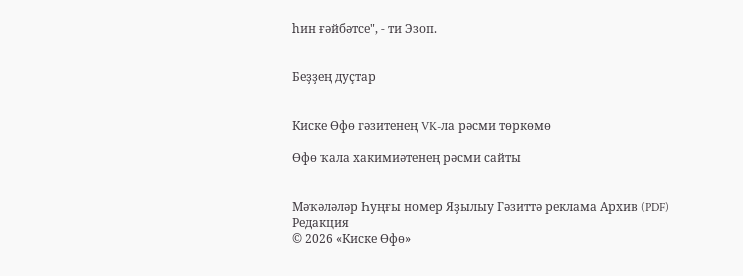һин ғәйбәтсе", - ти Эзоп.


Беҙҙең дуҫтар


Киске Өфө гәзитенең VK-ла рәсми төркөмө

Өфө ҡала хакимиәтенең рәсми сайты


Мәҡәләләр Һуңғы номер Яҙылыу Гәзиттә реклама Архив (PDF) Редакция
© 2026 «Киске Өфө»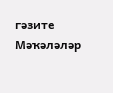гәзите
Мәҡәләләр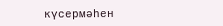күсермәһен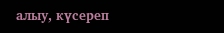алыу, күсереп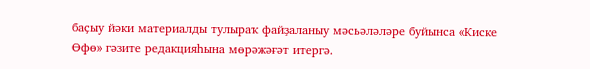баҫыу йәки материалды тулыраҡ файҙаланыу мәсьәләләре буйынса «Киске Өфө» гәзите редакцияһына мөрәжәғәт итергә.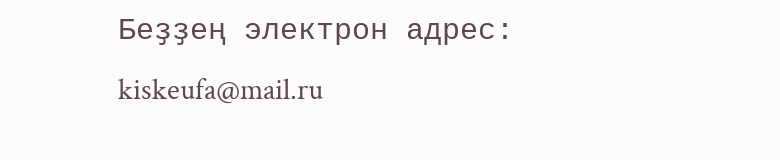Беҙҙең электрон адрес: kiskeufa@mail.ru